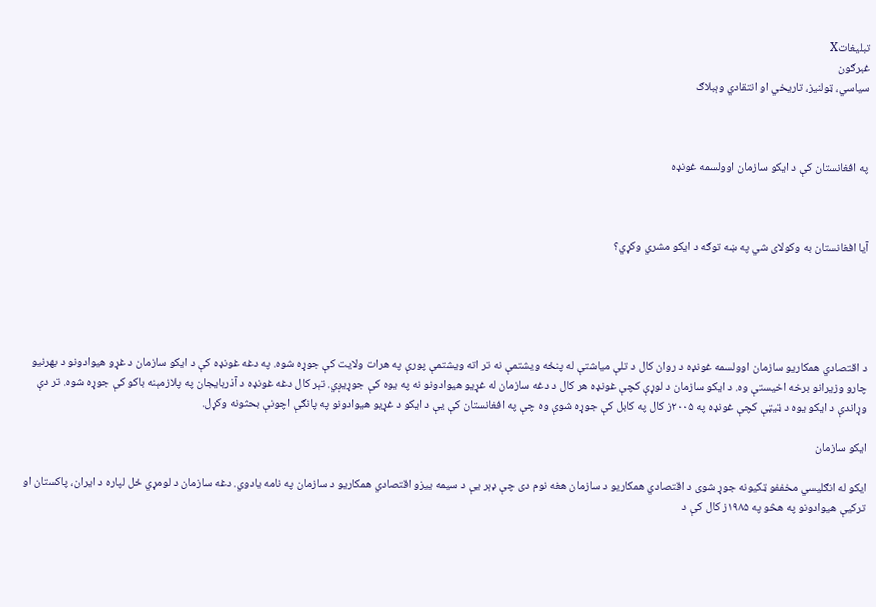تبليغاتX
غبرګون
سياسي، ټولنيز، تاريخي او انتقادي وېبلاګ



په افغانستان كې د ايكو سازمان اوولسمه غونډه



آيا افغانستان به وكولاى شي په ښه توګه د ايكو مشري وكړي؟





د اقتصادي همكاريو سازمان اوولسمه غونډه د روان كال د تلې مياشتې له پنځه ويشتمې نه تر اته ويشتمې پورې په هرات ولايت كې جوړه شوه. په دغه غونډه كې د ايكو سازمان د غړو هيوادونو د بهرنيو چارو وزيرانو برخه اخيستې وه. د ايكو سازمان د لوړې كچې غونډه هر كال د دغه سازمان له غړيو هيوادونو نه په يوه كې جوړيږي. تېر كال دغه غونډه د آذربايجان په پلازمېنه باکو كې جوړه شوه. تر دې وړاندې د ايكو يوه د ټيټې كچې غونډه په ۲۰۰۵ز كال په كابل كې جوړه شوې وه چې په افغانستان كې يې د ايكو د غړيو هيوادونو په پانګې اچونې بحثونه وكړل.

ايكو سازمان

ايكو له انګليسي مخففو ټكيونه جوړ شوى د اقتصادي همكاريو د سازمان هغه نوم دى چې ډېر يې د سيمه ييزو اقتصادي همكاريو د سازمان په نامه يادوي. دغه سازمان د لومړي ځل لپاره د ايران، پاكستان او تركيې هيوادونو په هڅو په ۱۹۸۵ز كال كې د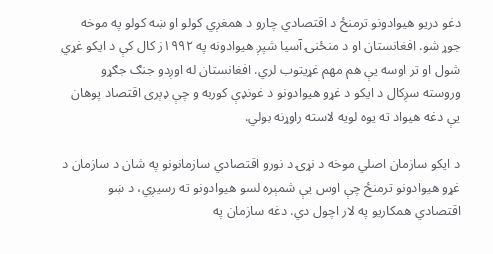دغو دريو هيوادونو ترمنځ د اقتصادي چارو د همغږي كولو او ښه كولو په موخه جوړ شو. افغانستان او د منځنۍ آسيا شپږ هيوادونه په ۱۹۹۲ز كال كې د ايكو غړي شول او تر اوسه يې هم مهم غړيتوب لري. افغانستان له اوږدو جنګ جګړو وروسته سږكال د ايكو د غړو هيوادونو د غونډې كوربه و چې ډېرى اقتصاد پوهان يې دغه هيواد ته يوه لويه لاسته راوړنه بولي.

د ايكو سازمان اصلي موخه د نړۍ د نورو اقتصادي سازمانونو په شان د سازمان د غړو هيوادونو ترمنځ چې اوس يې شمېره لسو هيوادونو ته رسيږي، د ښو اقتصادي همكاريو په لار اچول دي. دغه سازمان په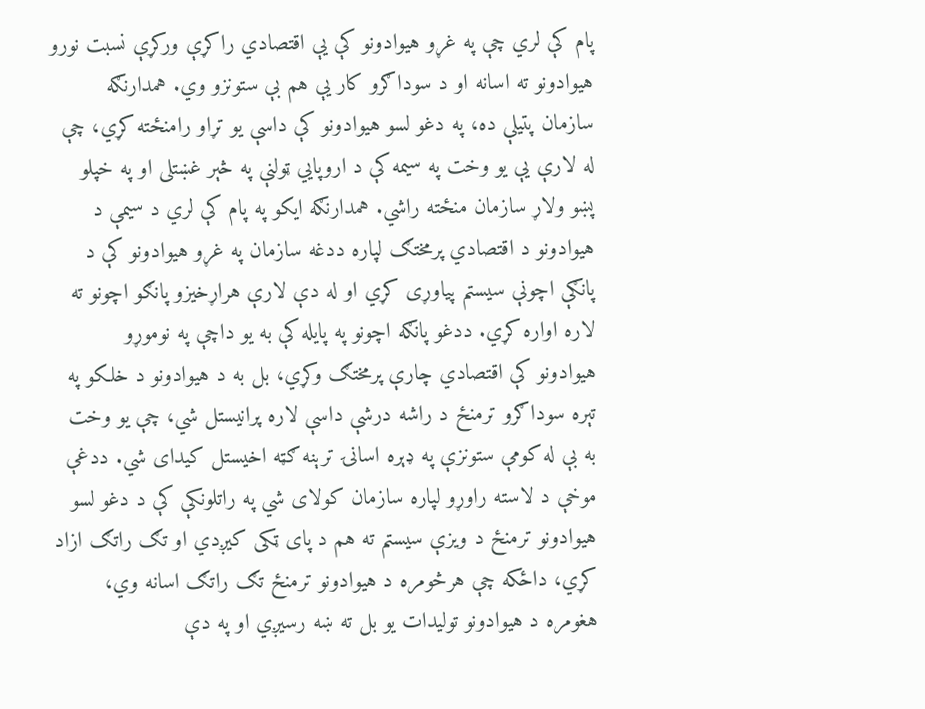پام كې لري چې په غړو هيوادونو كې يې اقتصادي راكړې وركړې نسبت نورو هيوادونو ته اسانه او د سوداګرو كار يې هم بې ستونزو وي. همدارنګه سازمان پتيلې ده، په دغو لسو هيوادونو كې داسې يو تړاو رامنځته كړي، چې له لارې يې يو وخت په سيمه كې د اروپايي ټولنې په څېر غښتلى او په خپلو پښو ولاړ سازمان منځته راشي. همدارنګه ايكو په پام كې لري د سيمې د هيوادونو د اقتصادي پرمختګ لپاره ددغه سازمان په غړو هيوادونو كې د پانګې اچونې سيستم پياوړى كړي او له دې لارې هراړخيزو پانګو اچونو ته لاره اواره كړي. ددغو پانګه اچونو په پايله كې به يو داچې په نوموړو هيوادونو كې اقتصادي چارې پرمختګ وكړي، بل به د هيوادونو د خلكو په تېره سوداګرو ترمنځ د راشه درشې داسې لاره پرانيستل شي، چې يو وخت به بې له كومې ستونزې په ډېره اسانۍ ترېنه ګټه اخيستل كيداى شي. ددغې موخې د لاسته راوړو لپاره سازمان كولاى شي په راتلونكې كې د دغو لسو هيوادونو ترمنځ د ويزې سيستم ته هم د پاى ټكى كيږدي او تګ راتګ ازاد كړي، داځكه چې هرڅومره د هيوادونو ترمنځ تګ راتګ اسانه وي، هغومره د هيوادونو توليدات يو بل ته ښه رسيږي او په دې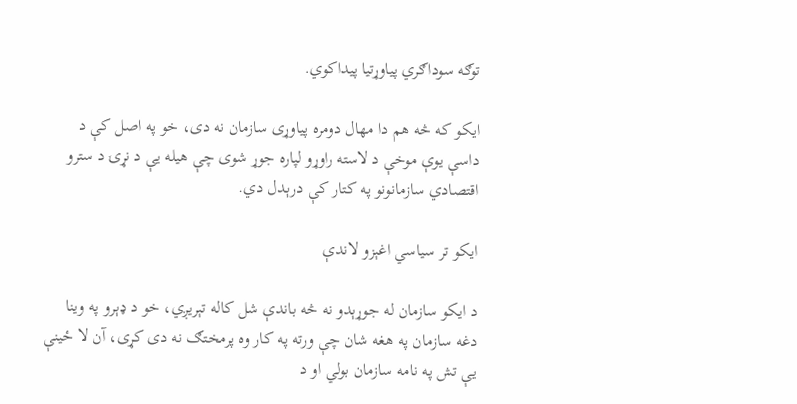توګه سوداګري پياوړتيا پيداكوي.

ايكو كه څه هم دا مهال دومره پياوړى سازمان نه دى، خو په اصل كې د داسې يوې موخې د لاسته راوړو لپاره جوړ شوى چې هيله يې د نړۍ د سترو اقتصادي سازمانونو په كتار كې درېدل دي.

ايكو تر سياسي اغېزو لاندې

د ايكو سازمان له جوړېدو نه څه باندې شل كاله تېريږي، خو د ډېرو په وينا دغه سازمان په هغه شان چې ورته په كار وه پرمختګ نه دى كړى، آن لا ځينې يې تش په نامه سازمان بولي او د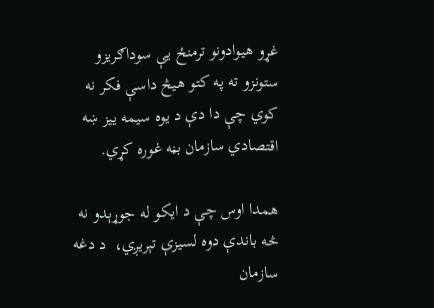غړو هيوادونو ترمنځ يې سوداګريزو ستونزو ته په كتو هيڅ داسې فكر نه كوي چې دا دې د يوه سيمه ييز ښه اقتصادي سازمان بڼه غوره كړي.

همدا اوس چې د ايكو له جوړېدو نه څه باندې دوه لسيزې تېريږي،  د دغه سازمان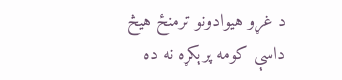د غړو هيوادونو ترمنځ هيڅ داسې كومه پرېكړه نه ده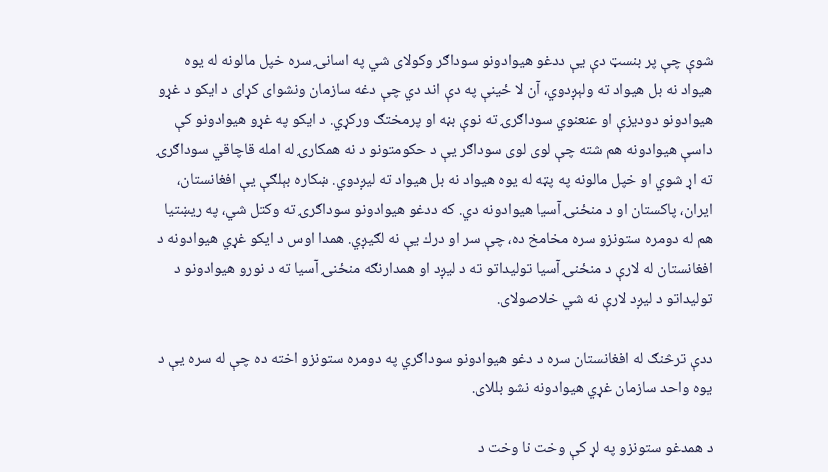شوې چې پر بنسټ دې يې ددغو هيوادونو سوداګر وكولاى شي په اسانۍ سره خپل مالونه له يوه هيواد نه بل هيواد ته ولېږدوي، آن لا ځينې په دې اند دي چې دغه سازمان ونشواى كړاى د ايكو د غړو هيوادونو دوديزې او عنعنوي سوداګرۍ ته نوې بڼه او پرمختګ وركړي. د ايكو په غړو هيوادونو كې داسې هيوادونه هم شته چې لوى لوى سوداګر يې د حكومتونو د نه همكارۍ له امله قاچاقي سوداګرۍ ته اړ شوي او خپل مالونه په پټه له يوه هيواد نه بل هيواد ته ليږدوي. ښكاره بېلګې يې افغانستان، ايران، پاكستان او د منځنۍ آسيا هيوادونه دي. كه ددغو هيوادونو سوداګرۍ ته وكتل شي، په ريښتيا هم له دومره ستونزو سره مخامخ ده، چې سر او درك يې نه لګيږي. همدا اوس د ايكو غړي هيوادونه د افغانستان له لارې د منځنۍ آسيا توليداتو ته د ليږد او همدارنګه منځنۍ آسيا ته د نورو هيوادونو د توليداتو د ليږد لارې نه شي خلاصولاى.

ددې ترڅنګ له افغانستان سره د دغو هيوادونو سوداګري په دومره ستونزو اخته ده چې له سره يې د يوه واحد سازمان غړي هيوادونه نشو بللاى.

د همدغو ستونزو په لړ كې وخت نا وخت د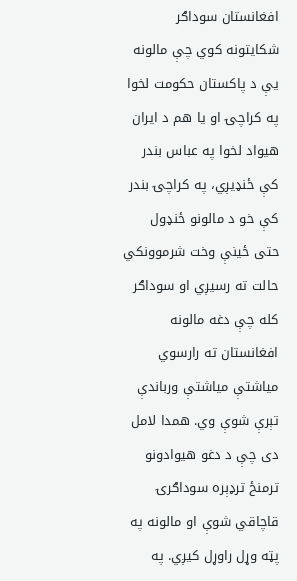افغانستان سوداګر شكايتونه كوي چې مالونه يې د پاكستان حكومت لخوا په كراچۍ او يا هم د ايران هيواد لخوا په عباس بندر كې ځنډيږي، په كراچۍ بندر كې خو د مالونو ځنډول حتى ځينې وخت شرموونكي حالت ته رسيږي او سوداګر كله چې دغه مالونه افغانستان ته رارسوي مياشتې مياشتې ورباندې تېرې شوې وي. همدا لامل دى چې د دغو هيوادونو ترمنځ ترډېره سوداګرۍ قاچاقي شوې او مالونه په پټه وړل راوړل كيږي. په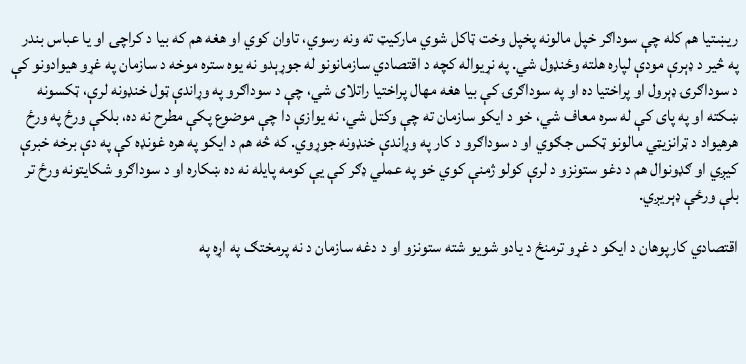ريښتيا هم كله چې سوداګر خپل مالونه پخپل وخت ټاكل شوي ماركيټ ته ونه رسوي، تاوان كوي او هغه هم كه بيا د كراچۍ او يا عباس بندر په څير د ډېرې مودې لپاره هلته وځنډول شي. په نړيواله كچه د اقتصادي سازمانونو له جوړېدو نه يوه ستره موخه د سازمان په غړو هيوادونو كې د سوداګرۍ ډېرول او پراختيا ده او په سوداګرۍ كې بيا هغه مهال پراختيا راتلاى شي، چې د سوداګرو په وړاندې ټول خنډونه لرې، ټكسونه ښكته او په پاى كې له سره معاف شي، خو د ايكو سازمان ته چې وكتل شي، نه يوازې دا چې موضوع پكې مطرح نه ده، بلكې ورځ په ورځ هرهيواد د ټرانزيټي مالونو ټكس جګوي او د سوداګرو د كار په وړاندې خنډونه جوړوي. كه څه هم د ايكو په هره غونډه كې په دې برخه خبرې كيږي او ګډونوال هم د دغو ستونزو د لرې كولو ژمنې كوي خو په عملي ډګر كې يې كومه پايله نه ده ښكاره او د سوداګرو شكايتونه ورځ تر بلې ورځې ډېريږي.

اقتصادي كارپوهان د ايكو د غړو ترمنځ د يادو شويو شته ستونزو او د دغه سازمان د نه پرمختګ په اړه په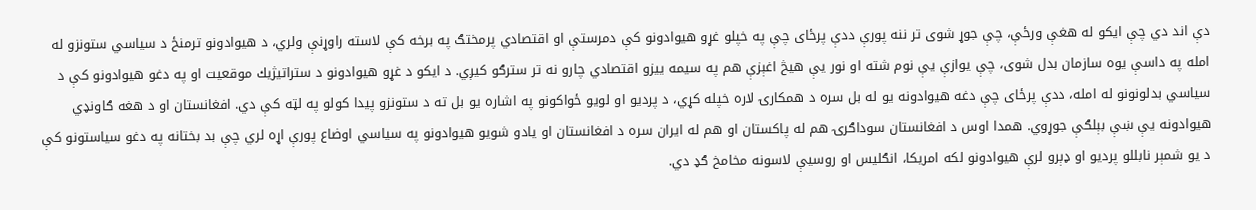دې اند دي چې ايكو له هغې ورځې، چې جوړ شوى تر ننه پورې ددې پرځاى چې په خپلو غړو هيوادونو كې دمرستې او اقتصادي پرمختګ په برخه كې لاسته راوړنې ولري، د هيوادونو ترمنځ د سياسي ستونزو له امله په داسې يوه سازمان بدل شوى، چې يوازې يې نوم شته او نور يې هيڅ اغېزې هم په سيمه ييزو اقتصادي چارو نه تر سترګو كيږي. د ايكو د غړو هيوادونو د ستراتيژيك موقعيت او په دغو هيوادونو كې د سياسي بدلونونو له امله، ددې پرځاى چې دغه هيوادونه يو له بل سره د همكارۍ لاره خپله كړي، د پرديو او لويو ځواكونو په اشاره يو بل ته د ستونزو پيدا كولو په لټه كې دي. افغانستان او د هغه ګاونډي هيوادونه يې ښې بېلګې جوړوي. همدا اوس د افغانستان سوداګرۍ هم له پاكستان او هم له ايران سره د افغانستان او يادو شويو هيوادونو په سياسي اوضاع پورې اړه لري چې بد بختانه په دغو سياستونو كې د يو شمېر نابللو پرديو او ډېرو لرې هيوادونو لكه امريكا، انګليس او روسيې لاسونه مخامخ ګډ دي.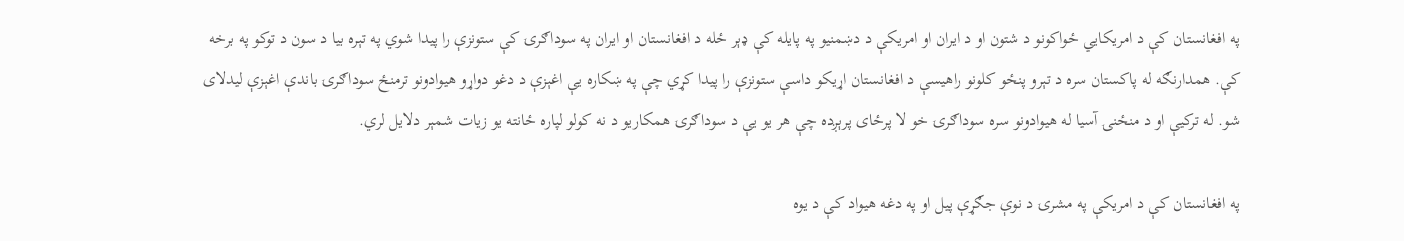په افغانستان كې د امريكايي ځواكونو د شتون او د ايران او امريكې د دښمنيو په پايله كې ډېر ځله د افغانستان او ايران په سوداګرۍ كې ستونزې را پيدا شوي په تېره بيا د سون د توكو په برخه كې. همدارنګه له پاكستان سره د تېرو پنځو كلونو راهيسې د افغانستان اړيكو داسې ستونزې را پيدا كړي چې په ښكاره يې اغېزې د دغو دواړو هيوادونو ترمنځ سوداګرۍ باندې اغېزې ليدلاى شو. له تركيې او د منځنۍ آسيا له هيوادونو سره سوداګرۍ خو لا پرځاى پرېږده چې هر يو يې د سوداګرۍ همكاريو د نه كولو لپاره ځانته يو زيات شمېر دلايل لري.

په افغانستان كې د امريكې په مشرۍ د نوې جګړې پيل او په دغه هيواد كې د يوه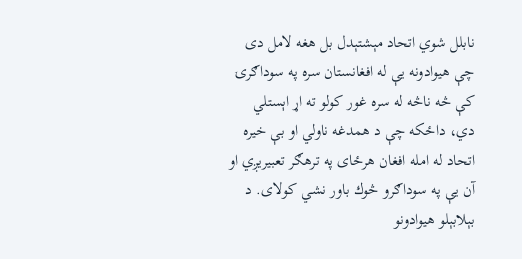نابلل شوي اتحاد مېشتېدل بل هغه لامل دى چې هيوادونه يې له افغانستان سره په سوداګرۍ كې څه ناڅه له سره غور كولو ته اړ اېستلي دي، داځكه چې د همدغه ناولي او بې خيره اتحاد له امله افغان هرځاى په ترهګر تعبيريږي او آن يې په سوداګرو څوك باور نشي كولاى. د بېلابېلو هيوادونو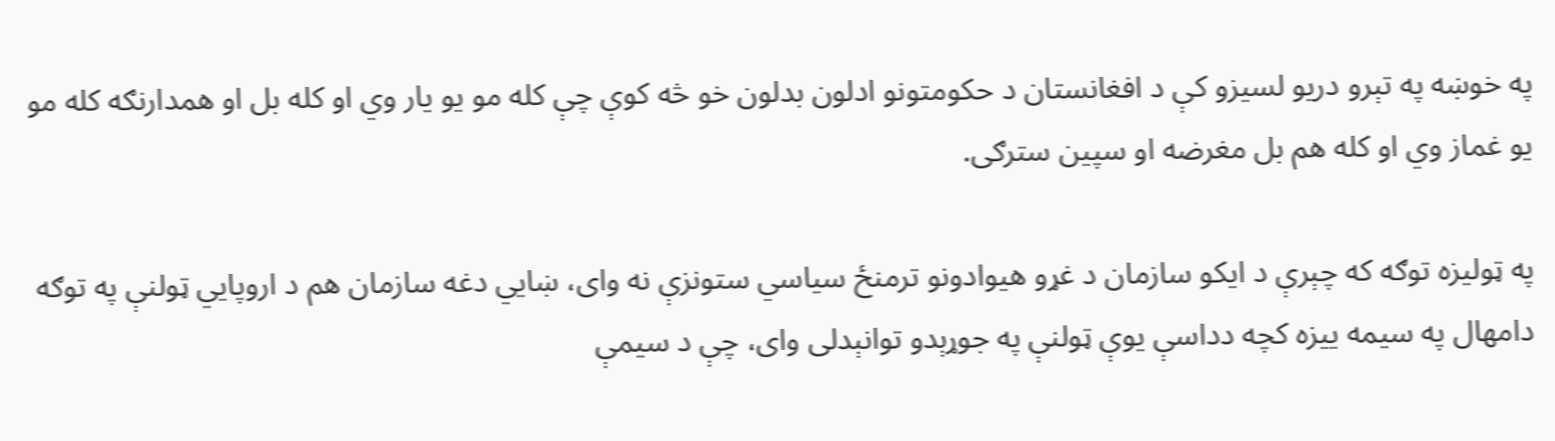په خوښه په تېرو دريو لسيزو كې د افغانستان د حكومتونو ادلون بدلون خو څه كوې چې كله مو يو يار وي او كله بل او همدارنګه كله مو يو غماز وي او كله هم بل مغرضه او سپين سترګى.

په ټوليزه توګه كه چېرې د ايكو سازمان د غړو هيوادونو ترمنځ سياسي ستونزې نه واى، ښايي دغه سازمان هم د اروپايي ټولنې په توګه دامهال په سيمه ييزه كچه دداسې يوې ټولنې په جوړېدو توانېدلى واى، چې د سيمې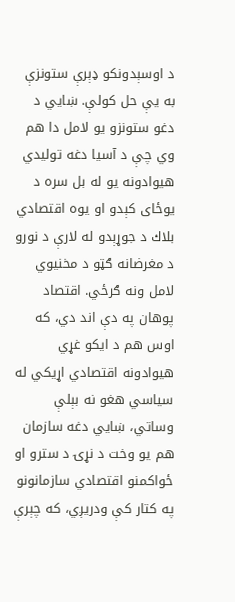د اوسېدونكو ډېرې ستونزې به يې حل كولې. ښايي د دغو ستونزو يو لامل دا هم وي چې د آسيا دغه توليدي هيوادونه يو له بل سره د يوځاى كېدو او يوه اقتصادي بلاك د جوړېدو له لارې د نورو د مغرضانه ګټو د مخنيوي لامل ونه ګرځي. اقتصاد پوهان په دې اند دي، كه اوس هم د ايكو غړي هيوادونه اقتصادي اړيكي له سياسي هغو نه بېلې وساتي، ښايي دغه سازمان هم يو وخت د نړۍ د سترو او ځواكمنو اقتصادي سازمانونو په كتار كې ودريږي، كه چېرې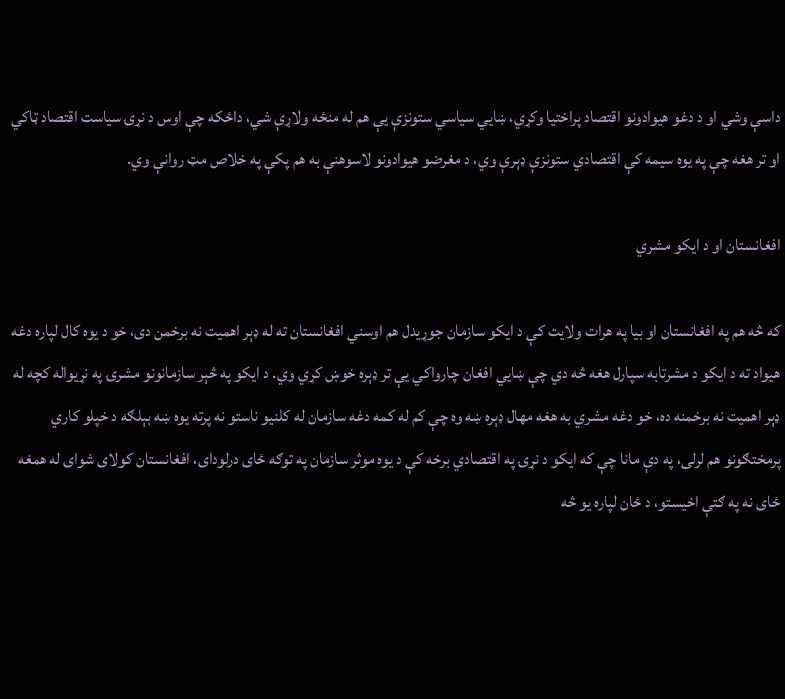داسې وشي او د دغو هيوادونو اقتصاد پراختيا وكړي، ښايي سياسي ستونزې يې هم له منځه ولاړې شي، داځكه چې اوس د نړۍ سياست اقتصاد ټاكي او تر هغه چې په يوه سيمه كې اقتصادي ستونزې ډېرې وي، د مغرضو هيوادونو لاسوهنې به هم پكې په خلاص مټ روانې وي.

افغانستان او د ايكو مشري

كه څه هم په افغانستان او بيا په هرات ولايت كې د ايكو سازمان جوړيدل هم اوسني افغانستان ته له ډېر اهميت نه برخمن دى، خو د يوه كال لپاره دغه هيواد ته د ايكو د مشرتابه سپارل هغه څه دي چې ښايي افغان چارواكي يې تر ډېره خوښ كړي وي. د ايكو په څېر سازمانونو مشرۍ په نړيواله كچه له ډېر اهميت نه برخمنه ده، خو دغه مشري به هغه مهال ډېره ښه وه چې كم له كمه دغه سازمان له كلنيو ناستو نه پرته يوه ښه بېلګه د خپلو كاري پرمختګونو هم لرلى، په دې مانا چې كه ايكو د نړۍ په اقتصادي برخه كې د يوه موثر سازمان په توګه ځاى درلوداى، افغانستان كولاى شواى له همغه ځاى نه په ګتې اخيستو، د ځان لپاره يو څه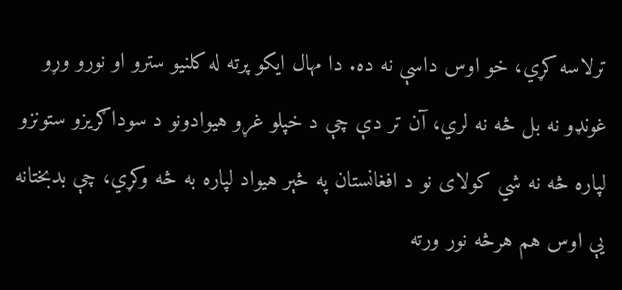ترلاسه كړي، خو اوس داسې نه ده. دا مهال ايكو پرته له كلنيو سترو او نورو وړو غونډو نه بل څه نه لري، آن تر دې چې د خپلو غړو هيوادونو د سوداګريزو ستونزو لپاره څه نه شي كولاى نو د افغانستان په څېر هيواد لپاره به څه وكړي، چې بدبختانه يې اوس هم هرڅه نور ورته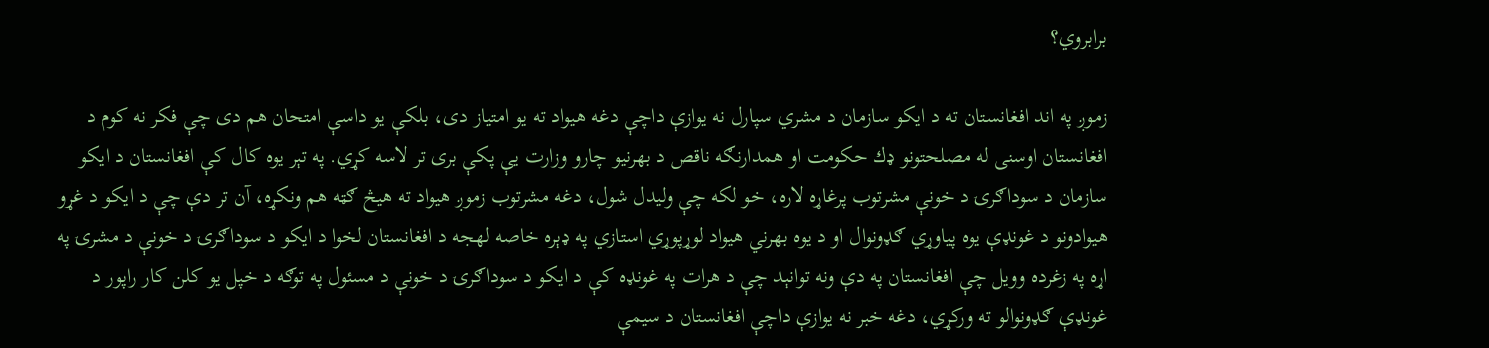برابروي؟

زموږ په اند افغانستان ته د ايكو سازمان د مشري سپارل نه يوازې داچې دغه هيواد ته يو امتياز دى، بلكې يو داسې امتحان هم دى چې فكر نه كوم د افغانستان اوسنى له مصلحتونو ډك حكومت او همدارنګه ناقص د بهرنيو چارو وزارت يې پكې برى تر لاسه كړي. په تېر يوه كال كې افغانستان د ايكو سازمان د سوداګرۍ د خونې مشرتوب پرغاړه لاره، خو لكه چې وليدل شول، دغه مشرتوب زموږ هيواد ته هيڅ ګټه هم ونكړه، آن تر دې چې د ايكو د غړو هيوادونو د غونډې يوه پياوړي ګډونوال او د يوه بهرني هيواد لوړپوړي استازي په ډېره خاصه لهجه د افغانستان لخوا د ايكو د سوداګرۍ د خونې د مشرۍ په اړه په زغرده وويل چې افغانستان په دې ونه توانېد چې د هرات په غونډه كې د ايكو د سوداګرۍ د خونې د مسئول په توګه د خپل يو كلن كار راپور د غونډې ګډونوالو ته وركړي، دغه خبر نه يوازې داچې افغانستان د سيمې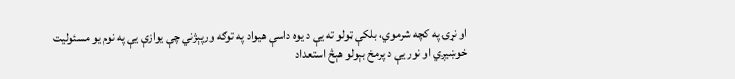او نړۍ په كچه شرموي، بلكې ټولو ته يې د يوه داسې هيواد په توګه ورپېژني چې يوازې يې په نوم يو مسئوليت خوښيږي او نور يې د پرمخ بېولو هېڅ استعداد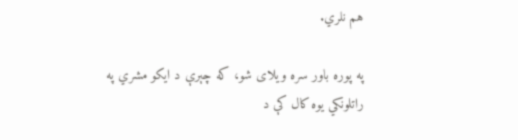هم نلري.

په پوره باور سره ويلاى شو، كه چېرې د ايكو مشري په راتلونكي يوه كال كې د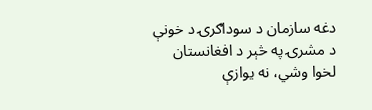دغه سازمان د سوداګرۍ د خونې د مشرۍ په څېر د افغانستان لخوا وشي، نه يوازې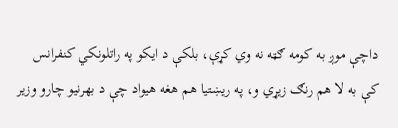داچې موږ به كومه ګټه نه وي كړې، بلكې د ايكو په راتلونكي كنفرانس كې به لا هم رنګ زيړي و، په ريښتيا هم هغه هيواد چې د بهرنيو چارو وزير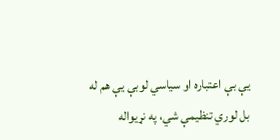يې بې اعتباره او سياسي لوبې يې هم له بل لوري تنظيمې شي، په نړيواله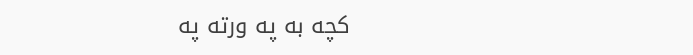كچه به په ورته په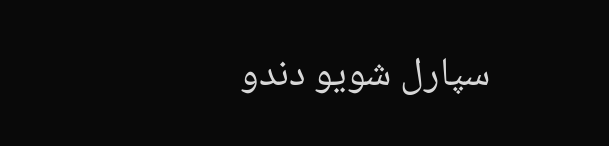سپارل شويو دندو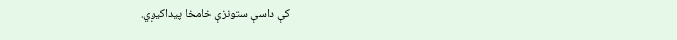كې داسې ستونزې خامخا پيداكيږي.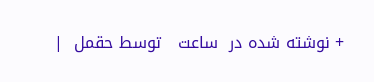+ نوشته شده در  ساعت   توسط حقمل  |